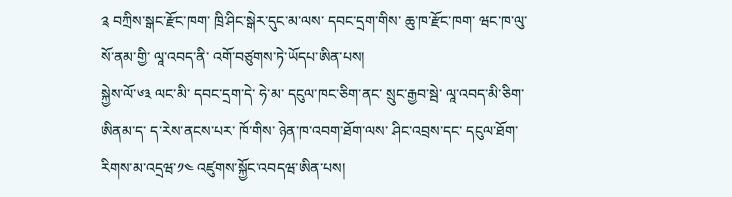༉ བཀྲིས་སྒང་རྫོང་ཁག་ ཁྲི་ཤིང་སྒེར་དུང་མ་ལས་ དབང་དྲག་གིས་ ཆུ་ཁ་རྫོང་ཁག་ ཝང་ཁ་ལུ་ སོ་ནམ་གྱི་ ལཱ་འབད་ནི་ འགོ་བཙུགས་ཏེ་ཡོདཔ་ཨིན་པས།
སྐྱེས་ལོ་༦༣ ལང་མི་ དབང་དྲག་དེ་ ཧེ་མ་ དངུལ་ཁང་ཅིག་ནང་ སྲུང་རྒྱབ་སྦེ་ ལཱ་འབད་མི་ཅིག་ཨིནམ་ད་ ད་རེས་ནངས་པར་ ཁོ་གིས་ ཉེན་ཁ་འབག་ཐོག་ལས་ ཤིང་འབྲས་དང་ དངུལ་ཐོག་རིགས་མ་འདྲཝ་༡༤ འཛུགས་སྐྱོང་འབདཝ་ཨིན་པས།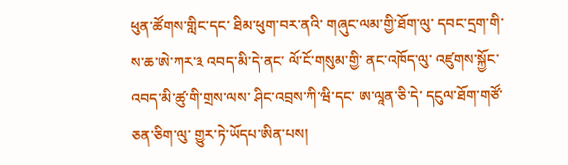ཕུན་ཚོགས་གླིང་དང་ ཐིམ་ཕུག་བར་ནའི་ གཞུང་ལམ་གྱི་ཐོག་ལུ་ དབང་དྲག་གི་ ས་ཆ་ཨེ་ཀར་༣ འབད་མི་དེ་ནང་ ལོ་ངོ་གསུམ་གྱི་ ནང་འཁོད་ལུ་ འཛུགས་སྐྱོང་འབད་མི་ཚུ་གི་གྲས་ལས་ ཤིང་འབྲས་ཀི་ཝི་དང་ ཨ་ལཱན་ཅི་དེ་ དངུལ་ཐོག་གཙོ་ཅན་ཅིག་ལུ་ གྱུར་ཏེ་ཡོདཔ་ཨིན་པས།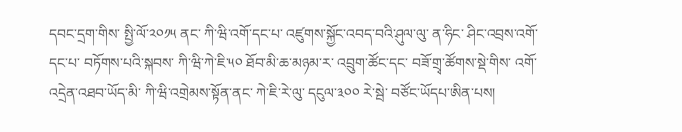དབང་དྲག་གིས་ སྤྱི་ལོ་༢༠༡༥ ནང་ ཀི་ཝི་འགོ་དང་པ་ འཛུགས་སྐྱོང་འབད་བའི་ཤུལ་ལུ་ ན་ཧིང་ ཤིང་འབྲས་འགོ་དང་པ་ བཏོགས་པའི་སྐབས་ ཀི་ཝི་ཀེ་ཇི་༥༠ ཐོབ་མི་ཆ་མཉམ་ར་ འབྲུག་ཚོང་དང་ བཟོ་གྲྭ་ཚོགས་སྡེ་གིས་ འགོ་འདྲེན་འཐབ་ཡོད་མི་ ཀི་ཝི་འགྲེམས་སྟོན་ནང་ ཀེ་ཇི་རེ་ལུ་ དངུལ་༣༠༠ རེ་སྦེ་ བཙོང་ཡོདཔ་ཨིན་པས།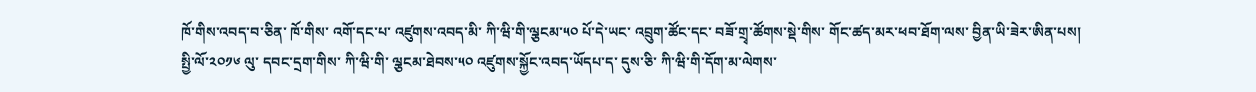ཁོ་གིས་འབད་བ་ཅིན་ ཁོ་གིས་ འགོ་དང་པ་ འཛུགས་འབད་མི་ ཀི་ཝི་གི་ལྕངམ་༥༠ པོ་དེ་ཡང་ འབྲུག་ཚོང་དང་ བཟོ་གྲྭ་ཚོགས་སྡེ་གིས་ གོང་ཚད་མར་ཕབ་ཐོག་ལས་ བྱིན་ཡི་ཟེར་ཨིན་པས།
སྤྱི་ལོ་༢༠༡༦ ལུ་ དབང་དྲག་གིས་ ཀི་ཝི་གི་ ལྕངམ་ཐེབས་༥༠ འཛུགས་སྐྱོང་འབད་ཡོདཔ་ད་ དུས་ཅི་ ཀི་ཝི་གི་དོག་མ་ལེགས་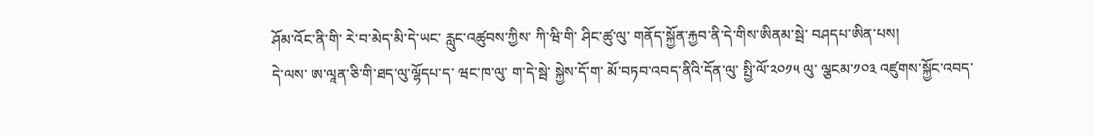ཤོམ་འོང་ནི་གི་ རེ་བ་མེད་མི་དེ་ཡང་ རླུང་འཚུབས་ཀྱིས་ ཀི་ཝི་གི་ ཤིང་ཚུ་ལུ་ གནོད་སྐྱོན་རྐྱབ་ནི་དེ་གིས་ཨིནམ་སྦེ་ བཤདཔ་ཨིན་པས།
དེ་ལས་ ཨ་ལཱན་ཅི་གི་ཐད་ལུ་ལྷོདཔ་ད་ ཝང་ཁ་ལུ་ ག་དེ་སྦེ་ སྐྱེས་དོ་ག་ མོ་བཏབ་འབད་ནིའི་དོན་ལུ་ སྤྱི་ལོ་༢༠༡༥ ལུ་ ལྕངམ་༡༠༣ འཛུགས་སྐྱོང་འབད་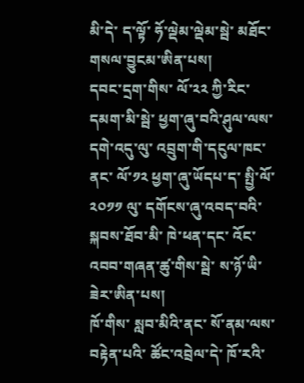མི་དེ་ ད་ལྟོ་ ཧོ་ལྡེམ་ལྡེམ་སྦེ་ མཐོང་གསལ་བྱུངམ་ཨིན་པས།
དབང་དྲག་གིས་ ལོ་༢༢ ཀྱི་རིང་ དམག་མི་སྦེ་ ཕྱག་ཞུ་བའི་ཤུལ་ལས་ དགེ་འདུ་ལུ་ འབྲུག་གི་དངུལ་ཁང་ནང་ ལོ་༡༢ ཕྱག་ཞུ་ཡོདཔ་ད་ སྤྱི་ལོ་༢༠༡༡ ལུ་ དགོངས་ཞུ་འབད་བའི་སྐབས་ཐོབ་མི་ ཁེ་ཕན་དང་ འོང་འབབ་གཞན་ཚུ་གིས་སྦེ་ ས་ཉོ་ཡི་ཟེར་ཨིན་པས།
ཁོ་གིས་ སླབ་མིའི་ནང་ སོ་ནམ་ལས་བརྟེན་པའི་ ཚོང་འབྲེལ་དེ་ ཁོ་རའི་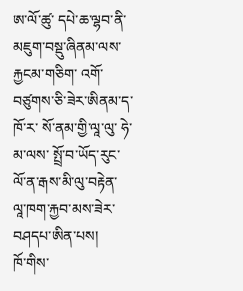ཨ་ལོ་ཚུ་ དཔེ་ཆ་ལྷབ་ནི་ མཇུག་བསྡུ་ཞིནམ་ལས་རྐྱངམ་གཅིག་ འགོ་བཙུགས་ཅི་ཟེར་ཨིནམ་ད་ ཁོ་ར་ སོ་ནམ་གྱི་ལཱ་ལུ་ ཧེ་མ་ལས་ སྤྲོ་བ་ཡོད་རུང་ ལོ་ན་རྒས་མི་ལུ་བརྟེན་ ལཱ་ཁག་རྐྱབ་མས་ཟེར་ བཤདཔ་ཨིན་པས།
ཁོ་གིས་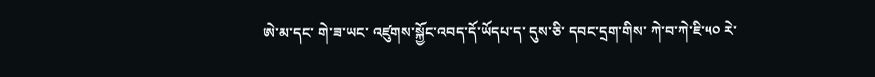ཨེ་མ་དང་ གེ་ཟ་ཡང་ འཛུགས་སྐྱོང་འབད་དོ་ཡོདཔ་ད་ དུས་ཅི་ དབང་དྲག་གིས་ ཀེ་བ་ཀེ་ཇི་༥༠ རེ་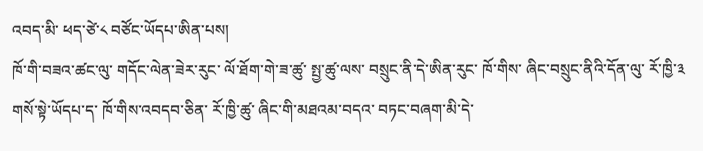འབད་མི་ ཕད་ཙེ་༨ བཙོང་ཡོདཔ་ཨིན་པས།
ཁོ་གི་བཟའ་ཚང་ལུ་ གདོང་ལེན་ཟེར་རུང་ ལོ་ཐོག་གེ་ཟ་ཚུ་ སྤྱ་ཚུ་ལས་ བསྲུང་ནི་དེ་ཨིན་རུང་ ཁོ་གིས་ ཞིང་བསྲུང་ནིའི་དོན་ལུ་ རོ་ཁྱི་༣ གསོ་སྟེ་ཡོདཔ་ད་ ཁོ་གིས་འབདབ་ཅིན་ རོ་ཁྱི་ཚུ་ ཞིང་གི་མཐའམ་བདའ་ བཏང་བཞག་མི་དེ་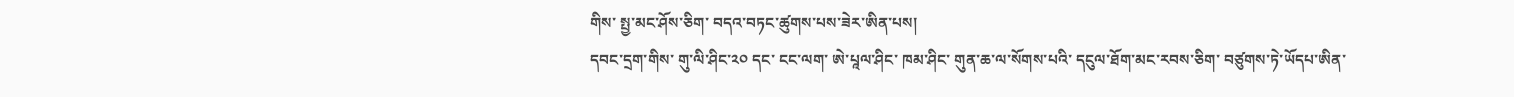གིས་ སྤྱ་མང་ཤོས་ཅིག་ བདའ་བཏང་ཚུགས་པས་ཟེར་ཨིན་པས།
དབང་དྲག་གིས་ གུ་ལི་ཤིང་༢༠ དང་ ངང་ལག་ ཨེ་པཱལ་ཤིང་ ཁམ་ཤིང་ གུན་ཆ་ལ་སོགས་པའི་ དངུལ་ཐོག་མང་རབས་ཅིག་ བཙུགས་ཏེ་ཡོདཔ་ཨིན་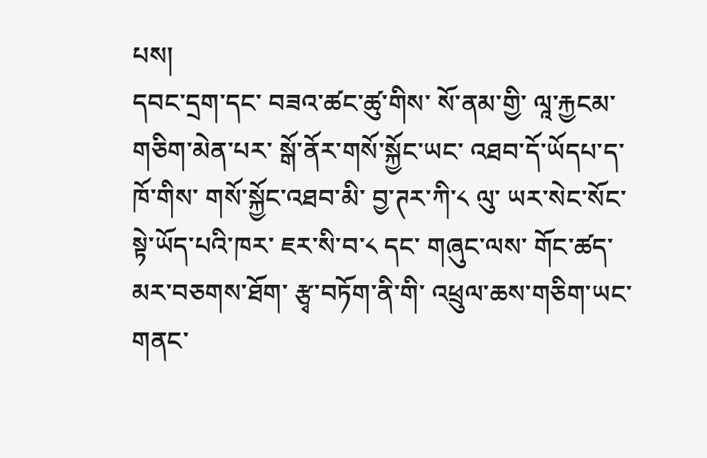པས།
དབང་དྲག་དང་ བཟའ་ཚང་ཚུ་གིས་ སོ་ནམ་གྱི་ ལཱ་རྐྱངམ་གཅིག་མེན་པར་ སྒོ་ནོར་གསོ་སྐྱོང་ཡང་ འཐབ་དོ་ཡོདཔ་ད་ ཁོ་གིས་ གསོ་སྐྱོང་འཐབ་མི་ བྱ་ཊར་ཀི་༨ ལུ་ ཡར་སེང་སོང་སྟེ་ཡོད་པའི་ཁར་ ཇར་སི་བ་༨ དང་ གཞུང་ལས་ གོང་ཚད་མར་བཅགས་ཐོག་ རྩྭ་བཏོག་ནི་གི་ འཕྲུལ་ཆས་གཅིག་ཡང་ གནང་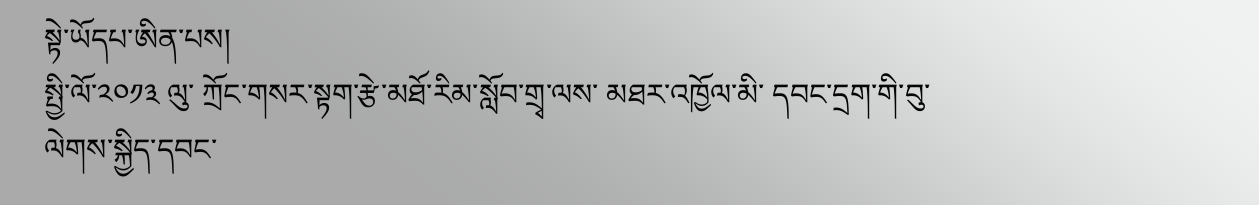སྟེ་ཡོདཔ་ཨིན་པས།
སྤྱི་ལོ་༢༠༡༣ ལུ་ ཀྲོང་གསར་སྟག་རྩེ་མཐོ་རིམ་སློབ་གྲྭ་ལས་ མཐར་འཁྱོལ་མི་ དབང་དྲག་གི་བུ་ ལེགས་སྐྱིད་དབང་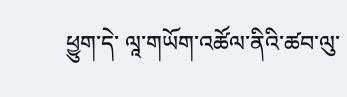ཕྱུག་དེ་ ལཱ་གཡོག་འཚོལ་ནིའི་ཚབ་ལུ་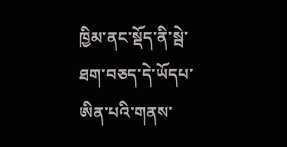ཁྱིམ་ནང་སྡོད་ནི་སྦེ་ ཐག་བཅད་དེ་ཡོདཔ་ཨིན་པའི་གནས་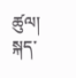ཚུལ།
སྐད་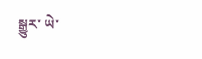སྒྱུར་ ཡེ་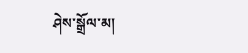ཤེས་སྒྲོལ་མ།